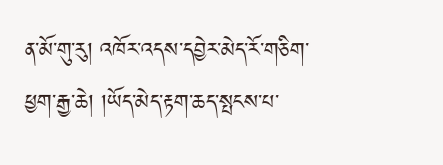ན་མོ་གུ་རུ། འཁོར་འདས་དབྱེར་མེད་རོ་གཅིག་ཕྱག་རྒྱ་ཆེ། །ཡོད་མེད་རྟག་ཆད་སྤངས་པ་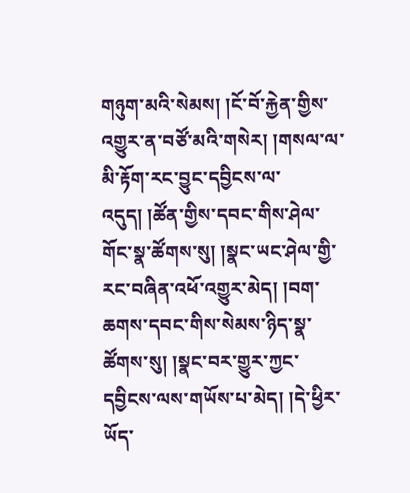གཉུག་མའི་སེམས། །ངོ་བོ་རྐྱེན་གྱིས་འགྱུར་ན་བཙོ་མའི་གསེར། །གསལ་ལ་མི་རྟོག་རང་བྱུང་དབྱིངས་ལ་འདུད། །ཚོན་གྱིས་དབང་གིས་ཤེལ་གོང་སྣ་ཚོགས་སུ། །སྣང་ཡང་ཤེལ་གྱི་རང་བཞིན་འཕོ་འགྱུར་མེད། །བག་ཆགས་དབང་གིས་སེམས་ཉིད་སྣ་ཚོགས་སུ། །སྣང་བར་གྱུར་ཀྱང་དབྱིངས་ལས་གཡོས་པ་མེད། །དེ་ཕྱིར་ཡོད་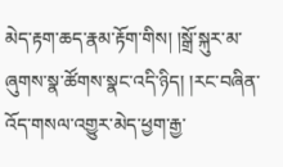མེད་རྟག་ཆད་རྣམ་རྟོག་གིས། །སྒྲོ་སྐུར་མ་ཞུགས་སྣ་ཚོགས་སྣང་འདི་ཉིད། །རང་བཞིན་འོད་གསལ་འགྱུར་མེད་ཕྱག་རྒྱ་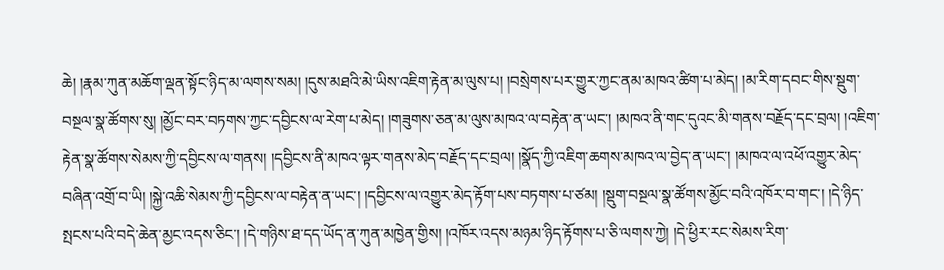ཆེ། །རྣམ་ཀུན་མཆོག་ལྡན་སྟོང་ཉིད་མ་ལགས་སམ། །དུས་མཐའི་མེ་ཡིས་འཇིག་རྟེན་མ་ལུས་པ། །བསྲེགས་པར་གྱུར་ཀྱང་ནམ་མཁའ་ཚིག་པ་མེད། །མ་རིག་དབང་གིས་སྡུག་བསྔལ་སྣ་ཚོགས་སུ། །མྱོང་བར་བཏགས་ཀྱང་དབྱིངས་ལ་རེག་པ་མེད། །གཟུགས་ཅན་མ་ལུས་མཁའ་ལ་བརྟེན་ན་ཡང་། །མཁའ་ནི་གང་དུའང་མི་གནས་བརྗོད་དང་བྲལ། །འཇིག་རྟེན་སྣ་ཚོགས་སེམས་ཀྱི་དབྱིངས་ལ་གནས། །དབྱིངས་ནི་མཁའ་ལྟར་གནས་མེད་བརྗོད་དང་བྲལ། །སྣོད་ཀྱི་འཇིག་ཆགས་མཁའ་ལ་བྱེད་ན་ཡང་། །མཁའ་ལ་འཕོ་འགྱུར་མེད་བཞིན་འགྲོ་བ་ཡི། །སྐྱེ་འཆི་སེམས་ཀྱི་དབྱིངས་ལ་བརྟེན་ན་ཡང་། །དབྱིངས་ལ་འགྱུར་མེད་རྟོག་པས་བཏགས་པ་ཙམ། །སྡུག་བསྔལ་སྣ་ཚོགས་མྱོང་བའི་འཁོར་བ་གང་། །དེ་ཉིད་སྤངས་པའི་བདེ་ཆེན་མྱང་འདས་ཅིང་། །དེ་གཉིས་ཐ་དད་ཡོད་ན་ཀུན་མཁྱེན་གྱིས། །འཁོར་འདས་མཉམ་ཉིད་རྟོགས་པ་ཅི་ལགས་ཀྱེ། །དེ་ཕྱིར་རང་སེམས་རིག་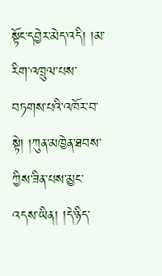སྟོང་དབྱེར་མེད་འདི། །མ་རིག་འཁྲུལ་པས་བཏགས་པའི་འཁོར་བ་སྟེ། །ཀུན་མཁྱེན་ཐབས་ཀྱིས་ཟིན་པས་མྱང་འདས་ཡིན། །དེ་ཉིད་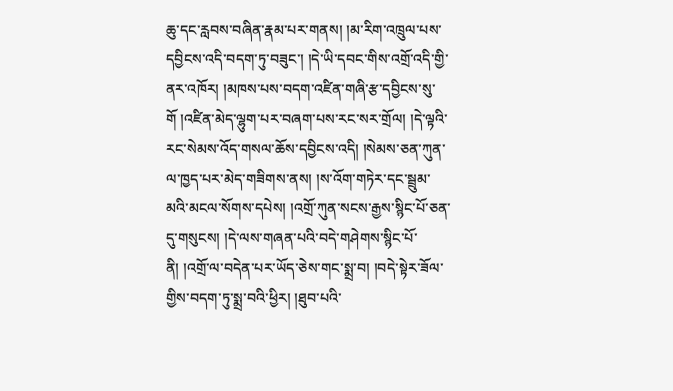ཆུ་དང་རླབས་བཞིན་རྣམ་པར་གནས། །མ་རིག་འཁྲུལ་པས་དབྱིངས་འདི་བདག་ཏུ་བཟུང་། །དེ་ཡི་དབང་གིས་འགྲོ་འདི་གྱི་ནར་འཁོར། །མཁས་པས་བདག་འཛིན་གཞི་རྩ་དབྱིངས་སུ་གོ །འཛིན་མེད་ལྷུག་པར་བཞག་པས་རང་སར་གྲོལ། །དེ་ལྟའི་རང་སེམས་འོད་གསལ་ཆོས་དབྱིངས་འདི། །སེམས་ཅན་ཀུན་ལ་ཁྱད་པར་མེད་གཟིགས་ནས། །ས་འོག་གཏེར་དང་སྦྲུམ་མའི་མངལ་སོགས་དཔེས། །འགྲོ་ཀུན་སངས་རྒྱས་སྙིང་པོ་ཅན་དུ་གསུངས། །དེ་ལས་གཞན་པའི་བདེ་གཤེགས་སྙིང་པོ་ནི། །འགྲོ་ལ་བདེན་པར་ཡོད་ཅེས་གང་སྨྲ་བ། །བདེ་སྟེར་ཟོལ་གྱིས་བདག་ཏུ་སྨྲ་བའི་ཕྱིར། །ཐུབ་པའི་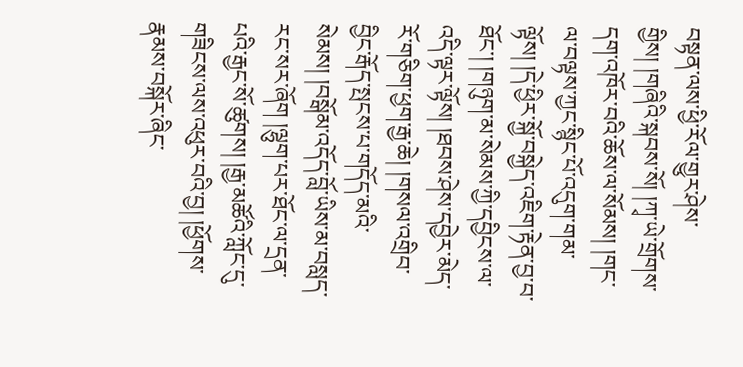བསྟན་ལས་ཕྱི་རོལ་གྱུར་ཤེས་གྱིས། །གཞིའི་སྐབས་སོ། །ཀྭ་ཡེ་གྲོགས་དག་འཁོར་བའི་ཆོས་ལ་སོམས། །གང་ལ་བལྟས་ཀྱང་སྙིང་པོ་འདུག་གམ་ལྟོས། །དེ་ཕྱིར་སྐྱོ་བསྐྱེད་འཇིག་རྟེན་བྱ་བ་ཐོང་། །གཉུག་མ་སེམས་ཀྱི་དབྱིངས་ལ་འདི་ལྟར་ལྟོས། །ཐབས་ཤེས་དབྱེར་མེད་རོ་གཅིག་ཕྱག་རྒྱ་ཆེ། །གསལ་འགྲིབ་བྱིང་རྒོད་སྤངས་པ་གདོད་མའི་སེམས། །བསྒོམ་འདོད་བློ་ཡིས་མ་བསླད་རང་སར་ཞོག །ལྷུག་པར་ཐོང་ལ་དྲན་པའི་རྒྱང་སོ་ཚུགས། །རྒྱ་མཚོའི་ཀློང་དུ་གཟིངས་ལས་འཕུར་བའི་བྱ། །ཕྱོགས་རྣམས་བསྐོར་ཞིང་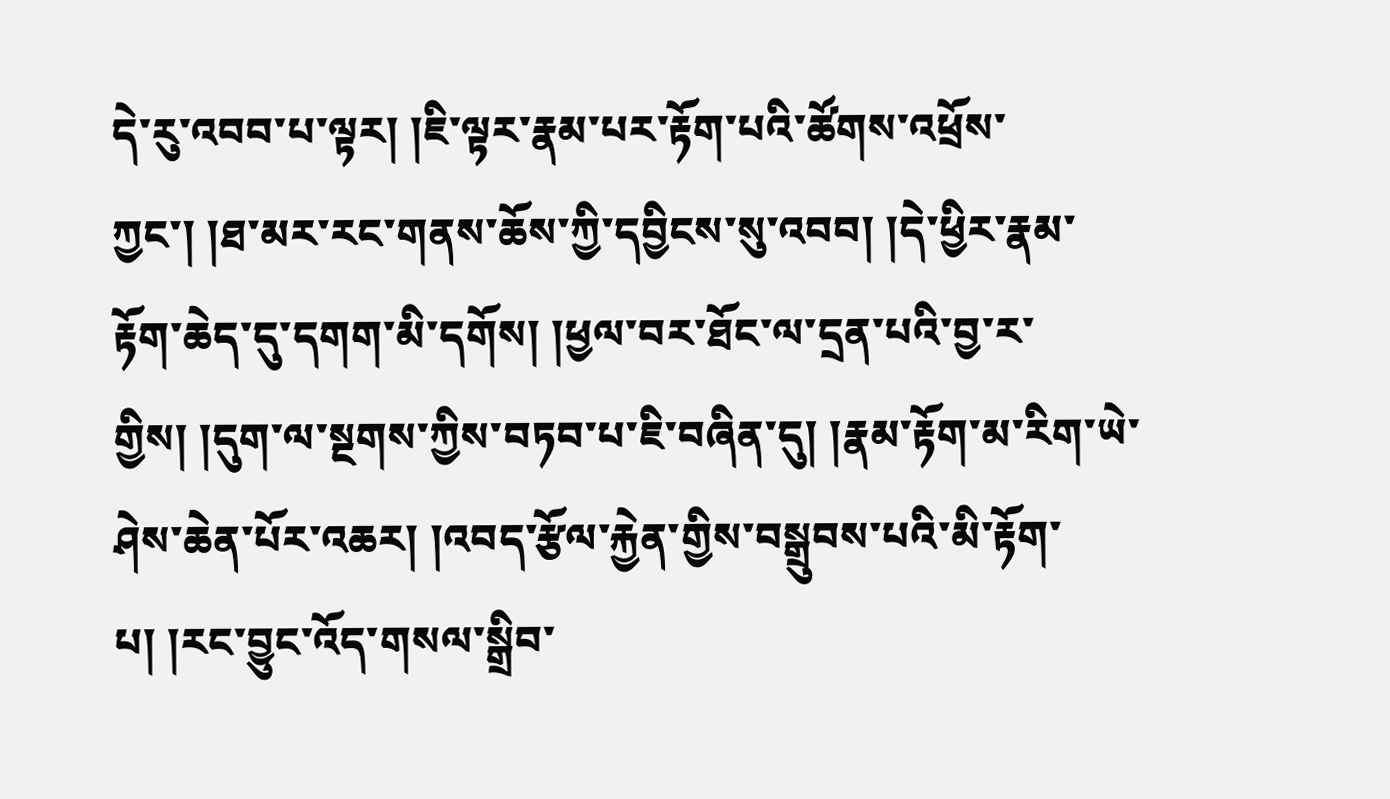དེ་རུ་འབབ་པ་ལྟར། །ཇི་ལྟར་རྣམ་པར་རྟོག་པའི་ཚོགས་འཕྲོས་ཀྱང་། །ཐ་མར་རང་གནས་ཆོས་ཀྱི་དབྱིངས་སུ་འབབ། །དེ་ཕྱིར་རྣམ་རྟོག་ཆེད་དུ་དགག་མི་དགོས། །ཕྱལ་བར་ཐོང་ལ་དྲན་པའི་བྱ་ར་གྱིས། །དུག་ལ་སྔགས་ཀྱིས་བཏབ་པ་ཇི་བཞིན་དུ། །རྣམ་རྟོག་མ་རིག་ཡེ་ཤེས་ཆེན་པོར་འཆར། །འབད་རྩོལ་རྐྱེན་གྱིས་བསྒྲུབས་པའི་མི་རྟོག་པ། །རང་བྱུང་འོད་གསལ་སྒྲིབ་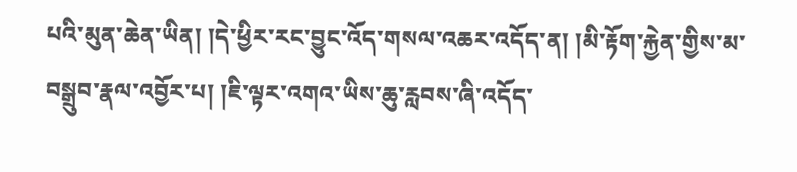པའི་མུན་ཆེན་ཡིན། །དེ་ཕྱིར་རང་བྱུང་འོད་གསལ་འཆར་འདོད་ན། །མི་རྟོག་རྐྱེན་གྱིས་མ་བསྒྲུབ་རྣལ་འབྱོར་པ། །ཇི་ལྟར་འགའ་ཡིས་ཆུ་རླབས་ཞི་འདོད་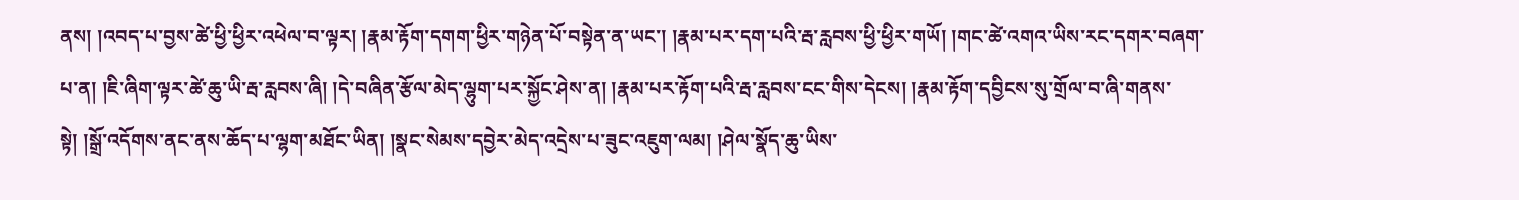ནས། །འབད་པ་བྱས་ཚེ་ཕྱི་ཕྱིར་འཕེལ་བ་ལྟར། །རྣམ་རྟོག་དགག་ཕྱིར་གཉེན་པོ་བསྟེན་ན་ཡང་། །རྣམ་པར་དག་པའི་རྦ་རླབས་ཕྱི་ཕྱིར་གཡོ། །གང་ཚེ་འགའ་ཡིས་རང་དགར་བཞག་པ་ན། །ཇི་ཞིག་ལྟར་ཚེ་ཆུ་ཡི་རྦ་རླབས་ཞི། །དེ་བཞིན་རྩོལ་མེད་ལྷུག་པར་སྐྱོང་ཤེས་ན། །རྣམ་པར་རྟོག་པའི་རྦ་རླབས་ངང་གིས་དེངས། །རྣམ་རྟོག་དབྱིངས་སུ་གྲོལ་བ་ཞི་གནས་སྟེ། །སྒྲོ་འདོགས་ནང་ནས་ཆོད་པ་ལྷག་མཐོང་ཡིན། །སྣང་སེམས་དབྱེར་མེད་འདྲེས་པ་ཟུང་འཇུག་ལམ། །ཤེལ་སྣོད་ཆུ་ཡིས་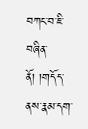བཀང་བ་ཇི་བཞིན་ནོ། །གདོད་ནས་རྣམ་དག་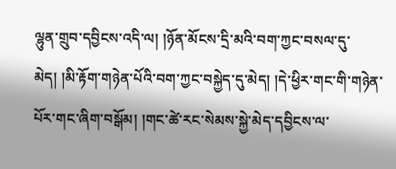ལྷུན་གྲུབ་དབྱིངས་འདི་ལ། །ཉོན་མོངས་དྲི་མའི་བག་ཀྱང་བསལ་དུ་མེད། །མི་རྟོག་གཉེན་པོའི་བག་ཀྱང་བསྐྱེད་དུ་མེད། །དེ་ཕྱིར་གང་གི་གཉེན་པོར་གང་ཞིག་བསྒོམ། །གང་ཚེ་རང་སེམས་སྐྱེ་མེད་དབྱིངས་ལ་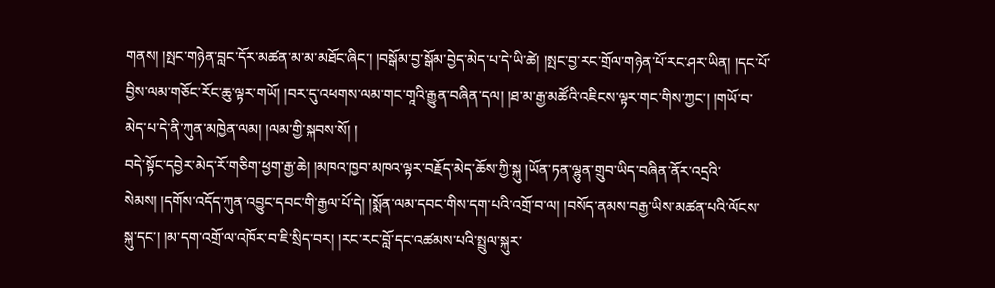གནས། །སྤང་གཉེན་བླང་དོར་མཚན་མ་མ་མཐོང་ཞིང་། །བསྒོམ་བྱ་སྒོམ་བྱེད་མེད་པ་དེ་ཡི་ཚེ། །སྤང་བྱ་རང་གྲོལ་གཉེན་པོ་རང་ཤར་ཡིན། །དང་པོ་བྱིས་ལམ་གཅོང་རོང་ཆུ་ལྟར་གཡོ། །བར་དུ་འཕགས་ལམ་གང་གཱའི་རྒྱུན་བཞིན་དལ། །ཐ་མ་རྒྱ་མཚོའི་འཇིངས་ལྟར་གང་གིས་ཀྱང་། །གཡོ་བ་མེད་པ་དེ་ནི་ཀུན་མཁྱེན་ལམ། །ལམ་གྱི་སྐབས་སོ། །
བདེ་སྟོང་དབྱེར་མེད་རོ་གཅིག་ཕྱག་རྒྱ་ཆེ། །མཁའ་ཁྱབ་མཁའ་ལྟར་བརྗོད་མེད་ཆོས་ཀྱི་སྐུ །ཡོན་ཏན་ལྷུན་གྲུབ་ཡིད་བཞིན་ནོར་འདྲའི་སེམས། །དགོས་འདོད་ཀུན་འབྱུང་དབང་གི་རྒྱལ་པོ་དེ། །སྨོན་ལམ་དབང་གིས་དག་པའི་འགྲོ་བ་ལ། །བསོད་ནམས་བརྒྱ་ཡིས་མཚན་པའི་ལོངས་སྐུ་དང་། །མ་དག་འགྲོ་ལ་འཁོར་བ་ཇི་སྲིད་བར། །རང་རང་བློ་དང་འཚམས་པའི་སྤྲུལ་སྐུར་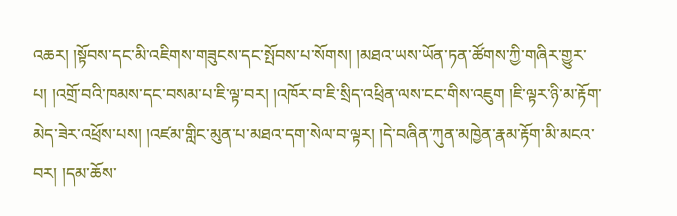འཆར། །སྟོབས་དང་མི་འཇིགས་གཟུངས་དང་སྤོབས་པ་སོགས། །མཐའ་ཡས་ཡོན་ཏན་ཚོགས་ཀྱི་གཞིར་གྱུར་པ། །འགྲོ་བའི་ཁམས་དང་བསམ་པ་ཇི་ལྟ་བར། །འཁོར་བ་ཇི་སྲིད་འཕྲིན་ལས་ངང་གིས་འཇུག །ཇི་ལྟར་ཉི་མ་རྟོག་མེད་ཟེར་འཕྲོས་པས། །འཛམ་གླིང་མུན་པ་མཐའ་དག་སེལ་བ་ལྟར། །དེ་བཞིན་ཀུན་མཁྱེན་རྣམ་རྟོག་མི་མངའ་བར། །དམ་ཆོས་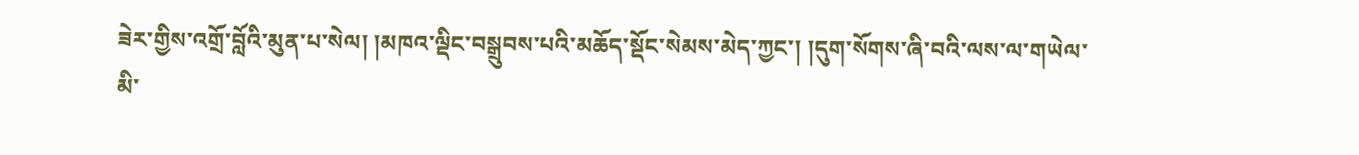ཟེར་གྱིས་འགྲོ་བློའི་མུན་པ་སེལ། །མཁའ་ལྡིང་བསྒྲུབས་པའི་མཆོད་སྡོང་སེམས་མེད་ཀྱང་། །དུག་སོགས་ཞི་བའི་ལས་ལ་གཡེལ་མི་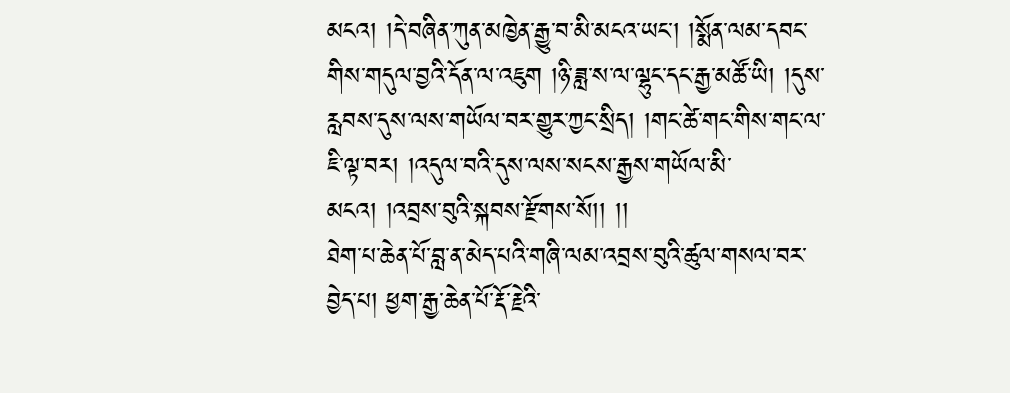མངའ། །དེ་བཞིན་ཀུན་མཁྱེན་རྒྱུ་བ་མི་མངའ་ཡང་། །སྨོན་ལམ་དབང་གིས་གདུལ་བྱའི་དོན་ལ་འཇུག །ཉི་ཟླ་ས་ལ་ལྷུང་དང་རྒྱ་མཚོ་ཡི། །དུས་རླབས་དུས་ལས་གཡོལ་བར་གྱུར་ཀྱང་སྲིད། །གང་ཚེ་གང་གིས་གང་ལ་ཇི་ལྟ་བར། །འདུལ་བའི་དུས་ལས་སངས་རྒྱས་གཡོལ་མི་མངའ། །འབྲས་བུའི་སྐབས་རྫོགས་སོ།། །།
ཐེག་པ་ཆེན་པོ་བླ་ན་མེད་པའི་གཞི་ལམ་འབྲས་བུའི་ཚུལ་གསལ་བར་བྱེད་པ། ཕྱག་རྒྱ་ཆེན་པོ་རྡོ་རྗེའི་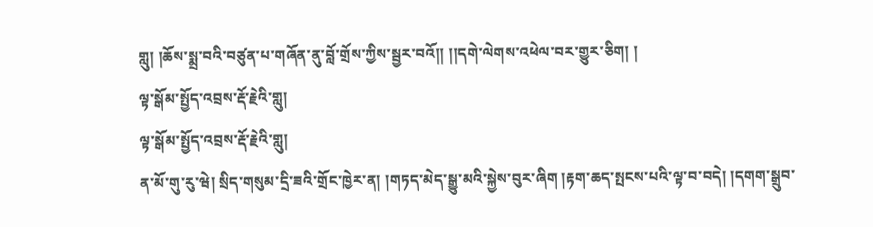གླུ། །ཆོས་སྨྲ་བའི་བཙུན་པ་གཞོན་ནུ་བློ་གྲོས་ཀྱིས་སྦྱར་བའོ།། །།དགེ་ལེགས་འཕེལ་བར་གྱུར་ཅིག། །
ལྟ་སྒོམ་སྤྱོད་འབྲས་རྡོ་རྗེའི་གླུ།
ལྟ་སྒོམ་སྤྱོད་འབྲས་རྡོ་རྗེའི་གླུ།
ན་མོ་གུ་རུ་ཝེ། སྲིད་གསུམ་དྲི་ཟའི་གྲོང་ཁྱེར་ན། །གཏད་མེད་སྒྱུ་མའི་སྐྱེས་བུར་ཞིག །རྟག་ཆད་སྤངས་པའི་ལྟ་བ་བདེ། །དགག་སྒྲུབ་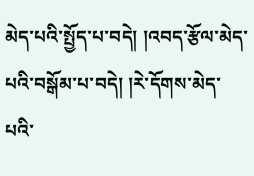མེད་པའི་སྤྱོད་པ་བདེ། །འབད་རྩོལ་མེད་པའི་བསྒོམ་པ་བདེ། །རེ་དོགས་མེད་པའི་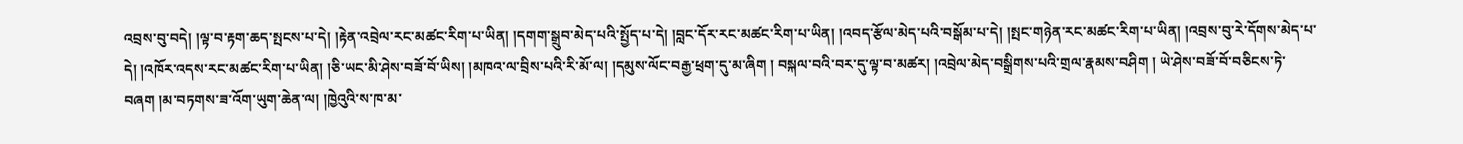འབྲས་བུ་བདེ། །ལྟ་བ་རྟག་ཆད་སྤངས་པ་དེ། །རྟེན་འབྲེལ་རང་མཚང་རིག་པ་ཡིན། །དགག་སྒྲུབ་མེད་པའི་སྤྱོད་པ་དེ། །བླང་དོར་རང་མཚང་རིག་པ་ཡིན། །འབད་རྩོལ་མེད་པའི་བསྒོམ་པ་དེ། །སྤང་གཉེན་རང་མཚང་རིག་པ་ཡིན། །འབྲས་བུ་རེ་དོགས་མེད་པ་དེ། །འཁོར་འདས་རང་མཚང་རིག་པ་ཡིན། །ཅི་ཡང་མི་ཤེས་བཟོ་བོ་ཡིས། །མཁའ་ལ་བྲིས་པའི་རི་མོ་ལ། །དམུས་ལོང་བརྒྱ་ཕྲག་དུ་མ་ཞིག ། བསྐལ་བའི་བར་དུ་ལྟ་བ་མཚར། །འབྲེལ་མེད་བསྒྲིགས་པའི་གྲལ་རྣམས་བཤིག ། ཡེ་ཤེས་བཟོ་བོ་བཅིངས་ཏེ་བཞག །མ་བཏགས་ཟ་འོག་ཡུག་ཆེན་ལ། །ཁྱེའུའི་ས་ཁ་མ་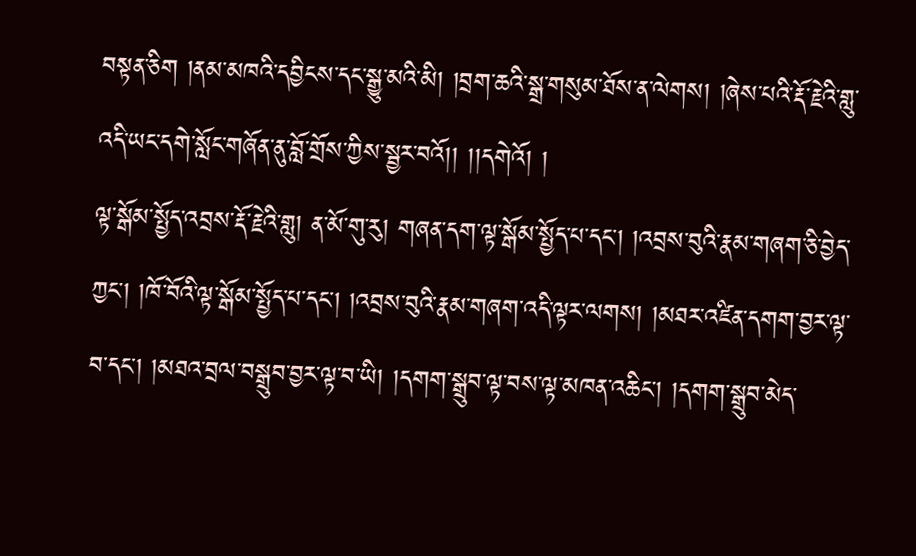བསྟན་ཅིག །ནམ་མཁའི་དབྱིངས་དང་སྒྱུ་མའི་མི། །བྲག་ཆའི་སྒྲ་གསུམ་ཐོས་ན་ལེགས། །ཞེས་པའི་རྡོ་རྗེའི་གླུ་འདི་ཡང་དགེ་སློང་གཞོན་ནུ་བློ་གྲོས་ཀྱིས་སྦྱར་བའོ།། །།དགེའོ། །
ལྟ་སྒོམ་སྤྱོད་འབྲས་རྡོ་རྗེའི་གླུ། ན་མོ་གུ་རུ། གཞན་དག་ལྟ་སྒོམ་སྤྱོད་པ་དང་། །འབྲས་བུའི་རྣམ་གཞག་ཅི་བྱེད་ཀྱང་། །ཁོ་བོའི་ལྟ་སྒོམ་སྤྱོད་པ་དང་། །འབྲས་བུའི་རྣམ་གཞག་འདི་ལྟར་ལགས། །མཐར་འཛིན་དགག་བྱར་ལྟ་བ་དང་། །མཐའ་བྲལ་བསྒྲུབ་བྱར་ལྟ་བ་ཡི། །དགག་སྒྲུབ་ལྟ་བས་ལྟ་མཁན་འཆིང་། །དགག་སྒྲུབ་མེད་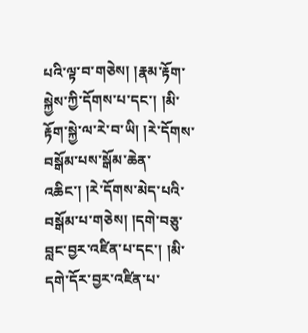པའི་ལྟ་བ་གཅེས། །རྣམ་རྟོག་སྐྱེས་ཀྱི་དོགས་པ་དང་། །མི་རྟོག་སྐྱེ་ལ་རེ་བ་ཡི། །རེ་དོགས་བསྒོམ་པས་སྒོམ་ཆེན་འཆིང་། །རེ་དོགས་མེད་པའི་བསྒོམ་པ་གཅེས། །དགེ་བཅུ་བླང་བྱར་འཛིན་པ་དང་། །མི་དགེ་དོར་བྱར་འཛིན་པ་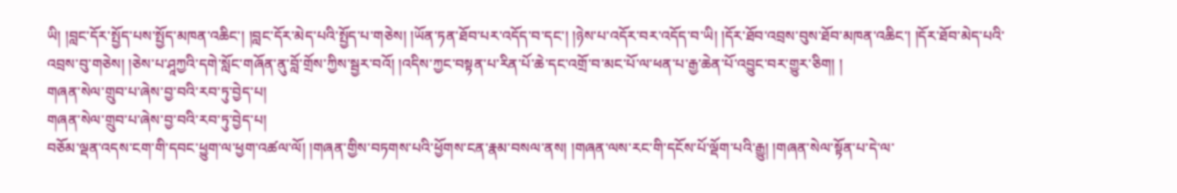ཡི། །བླང་དོར་སྤྱོད་པས་སྤྱོད་མཁན་འཆིང་། །བླང་དོར་མེད་པའི་སྤྱོད་པ་གཅེས། །ཡོན་ཏན་ཐོབ་པར་འདོད་བ་དང་། །ཉེས་པ་འདོར་བར་འདོད་བ་ཡི། །དོར་ཐོབ་འབྲས་བུས་ཐོབ་མཁན་འཆིང་། །དོར་ཐོབ་མེད་པའི་འབྲས་བུ་གཅེས། །ཅེས་པ་ཤཱཀྱའི་དགེ་སློང་གཞོན་ནུ་བློ་གྲོས་ཀྱིས་སྦྱར་བའོ། །འདིས་ཀྱང་བསྟན་པ་རིན་པོ་ཆེ་དང་འགྲོ་བ་མང་པོ་ལ་ཕན་པ་རྒྱ་ཆེན་པོ་འབྱུང་བར་གྱུར་ཅིག། །
གཞན་སེལ་གྲུབ་པ་ཞེས་བྱ་བའི་རབ་ཏུ་བྱེད་པ།
གཞན་སེལ་གྲུབ་པ་ཞེས་བྱ་བའི་རབ་ཏུ་བྱེད་པ།
བཅོམ་ལྡན་འདས་ངག་གི་དབང་ཕྱུག་ལ་ཕྱག་འཚལ་ལོ། །གཞན་གྱིས་བཏགས་པའི་ཕྱོགས་ངན་རྣམ་བསལ་ནས། །གཞན་ལས་རང་གི་དངོས་པོ་ལྡོག་པའི་རྒྱུ། །གཞན་སེལ་སྟོན་པ་དེ་ལ་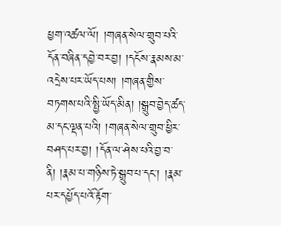ཕྱག་འཚལ་ལོ། །གཞན་སེལ་གྲུབ་པའི་དོན་བཞིན་དབྱེ་བར་བྱ། །དངོས་རྣམས་མ་འདྲེས་པར་ཡོད་པས། །གཞན་གྱིས་བཏགས་པའི་སྤྱི་ཡོད་མིན། །སྒྲུབ་བྱེད་ཚད་མ་དང་ལྡན་པའི། །གཞན་སེལ་གྲུབ་ཕྱིར་བཤད་པར་བྱ། །དོན་ལ་ཤེས་པའི་བྱ་བ་ནི། །རྣམ་པ་གཉིས་ཏེ་སྒྲུབ་པ་དང་། །རྣམ་པར་དཔྱོད་པའོ་རྟོག་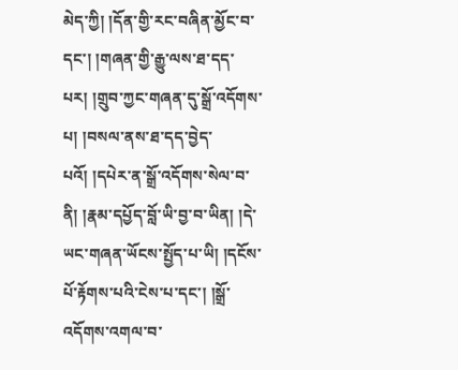མེད་ཀྱི། །དོན་གྱི་རང་བཞིན་མྱོང་བ་དང་། །གཞན་གྱི་རྒྱུ་ལས་ཐ་དད་པར། །གྲུབ་ཀྱང་གཞན་དུ་སྒྲོ་འདོགས་པ། །བསལ་ནས་ཐ་དད་བྱེད་པའོ། །དཔེར་ན་སྒྲོ་འདོགས་སེལ་བ་ནི། །རྣམ་དཔྱོད་བློ་ཡི་བྱ་བ་ཡིན། །དེ་ཡང་གཞན་ཡོངས་སྤྱོད་པ་ཡི། །དངོས་པོ་རྟོགས་པའི་ངེས་པ་དང་། །སྒྲོ་འདོགས་འགལ་བ་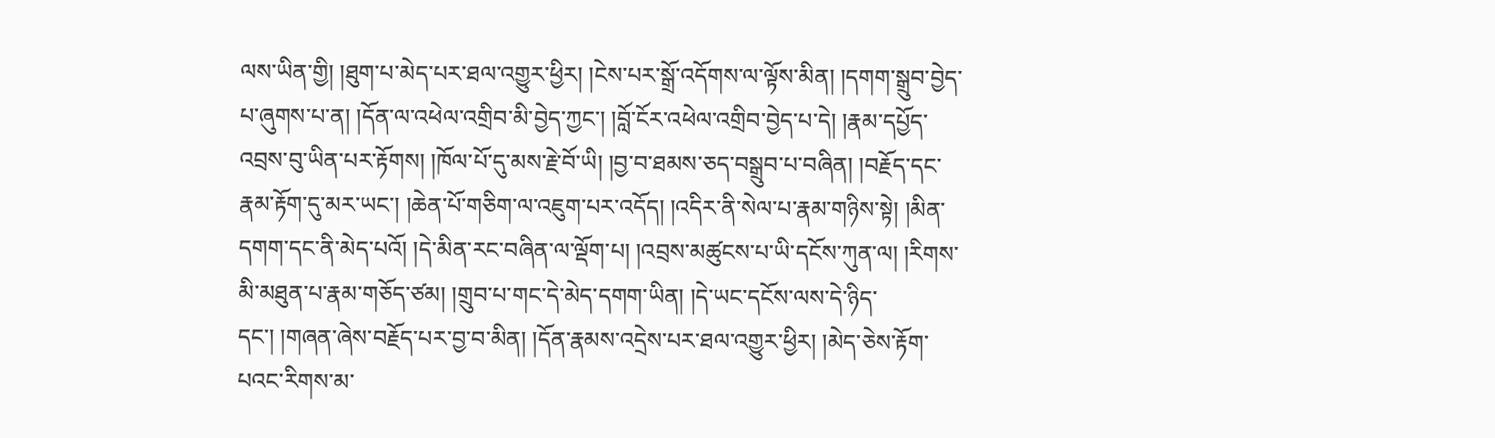ལས་ཡིན་གྱི། །ཐུག་པ་མེད་པར་ཐལ་འགྱུར་ཕྱིར། །ངེས་པར་སྒྲོ་འདོགས་ལ་ལྟོས་མིན། །དགག་སྒྲུབ་བྱེད་པ་ཞུགས་པ་ན། །དོན་ལ་འཕེལ་འགྲིབ་མི་བྱེད་ཀྱང་། །བློ་ངོར་འཕེལ་འགྲིབ་བྱེད་པ་དེ། །རྣམ་དཔྱོད་འབྲས་བུ་ཡིན་པར་རྟོགས། །ཁོལ་པོ་དུ་མས་རྗེ་བོ་ཡི། །བྱ་བ་ཐམས་ཅད་བསྒྲུབ་པ་བཞིན། །བརྗོད་དང་རྣམ་རྟོག་དུ་མར་ཡང་། །ཆེན་པོ་གཅིག་ལ་འཇུག་པར་འདོད། །འདིར་ནི་སེལ་པ་རྣམ་གཉིས་སྟེ། །མིན་དགག་དང་ནི་མེད་པའོ། །དེ་མིན་རང་བཞིན་ལ་ལྡོག་པ། །འབྲས་མཚུངས་པ་ཡི་དངོས་ཀུན་ལ། །རིགས་མི་མཐུན་པ་རྣམ་གཅོད་ཙམ། །གྲུབ་པ་གང་དེ་མེད་དགག་ཡིན། །དེ་ཡང་དངོས་ལས་དེ་ཉིད་དང་། །གཞན་ཞེས་བརྗོད་པར་བྱ་བ་མིན། །དོན་རྣམས་འདྲེས་པར་ཐལ་འགྱུར་ཕྱིར། །མེད་ཅེས་རྟོག་པའང་རིགས་མ་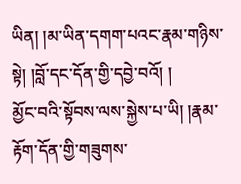ཡིན། །མ་ཡིན་དགག་པའང་རྣམ་གཉིས་སྟེ། །བློ་དང་དོན་གྱི་དབྱེ་བའོ། །
མྱོང་བའི་སྟོབས་ལས་སྐྱེས་པ་ཡི། །རྣམ་རྟོག་དོན་གྱི་གཟུགས་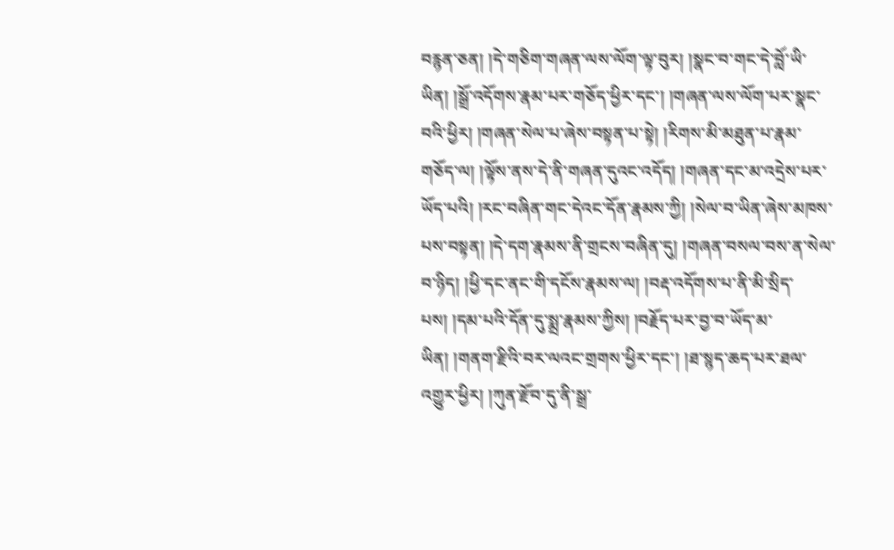བརྙན་ཅན། །དེ་གཅིག་གཞན་ལས་ལོག་ལྟ་བུར། །སྣང་བ་གང་དེ་བློ་ཡི་ཡིན། །སྒྲོ་འདོགས་རྣམ་པར་གཅོད་ཕྱིར་དང་། །གཞན་ལས་ལོག་པར་སྣང་བའི་ཕྱིར། །གཞན་སེལ་པ་ཞེས་བསྟན་པ་སྟེ། །རིགས་མི་མཐུན་པ་རྣམ་གཅོད་ལ། །ལྟོས་ནས་དེ་ནི་གཞན་དུའང་འདོད། །གཞན་དང་མ་འདྲེས་པར་ཡོད་པའི། །རང་བཞིན་གང་དེའང་དོན་རྣམས་ཀྱི། །སེལ་བ་ཡིན་ཞེས་མཁས་པས་བསྟན། །དེ་དག་རྣམས་ནི་གྲངས་བཞིན་དུ། །གཞན་བསལ་བས་ན་སེལ་བ་ཉིད། །ཕྱི་དང་ནང་གི་དངོས་རྣམས་ལ། །བརྡ་འདོགས་པ་ནི་མི་སྲིད་པས། །དམ་པའི་དོན་དུ་སྨྲ་རྣམས་ཀྱིས། །བརྗོད་པར་བྱ་བ་ཡོད་མ་ཡིན། །གནག་རྫིའི་བར་ལའང་གྲགས་ཕྱིར་དང་། །ཐ་སྙད་ཆད་པར་ཐལ་འགྱུར་ཕྱིར། །ཀུན་རྫོབ་དུ་ནི་སྒྲ་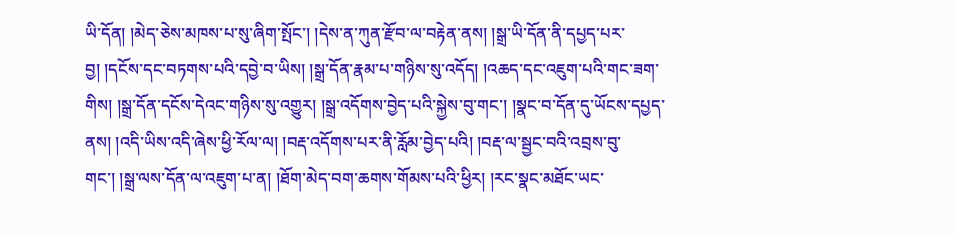ཡི་དོན། །མེད་ཅེས་མཁས་པ་སུ་ཞིག་སྤོང་། །དེས་ན་ཀུན་རྫོབ་ལ་བརྟེན་ནས། །སྒྲ་ཡི་དོན་ནི་དཔྱད་པར་བྱ། །དངོས་དང་བཏགས་པའི་དབྱེ་བ་ཡིས། །སྒྲ་དོན་རྣམ་པ་གཉིས་སུ་འདོད། །འཆད་དང་འཇུག་པའི་གང་ཟག་གིས། །སྒྲ་དོན་དངོས་དེའང་གཉིས་སུ་འགྱུར། །སྒྲ་འདོགས་བྱེད་པའི་སྐྱེས་བུ་གང་། །སྣང་བ་དོན་དུ་ཡོངས་དཔྱད་ནས། །འདི་ཡིས་འདི་ཞེས་ཕྱི་རོལ་ལ། །བརྡ་འདོགས་པར་ནི་རློམ་བྱེད་པའི། །བརྡ་ལ་སྦྱང་བའི་འབྲས་བུ་གང་། །སྒྲ་ལས་དོན་ལ་འཇུག་པ་ན། །ཐོག་མེད་བག་ཆགས་གོམས་པའི་ཕྱིར། །རང་སྣང་མཐོང་ཡང་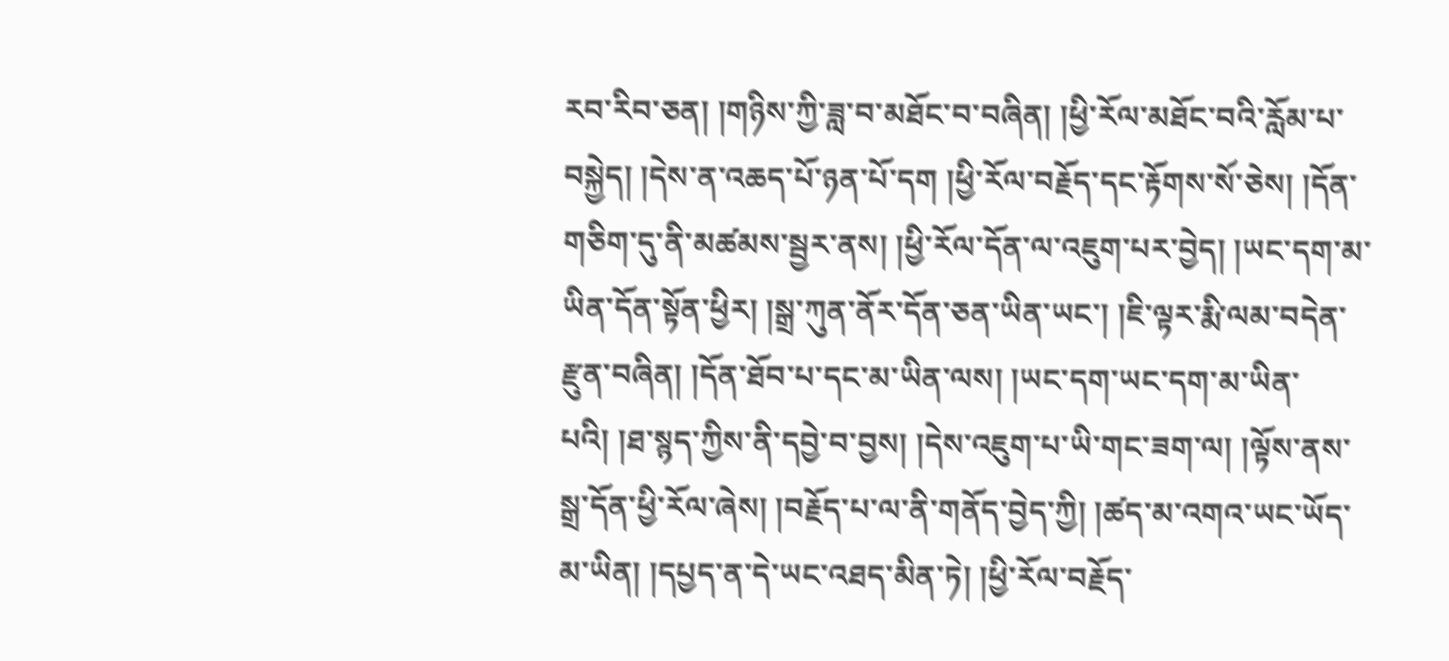རབ་རིབ་ཅན། །གཉིས་ཀྱི་ཟླ་བ་མཐོང་བ་བཞིན། །ཕྱི་རོལ་མཐོང་བའི་རློམ་པ་བསྐྱེད། །དེས་ན་འཆད་པོ་ཉན་པོ་དག །ཕྱི་རོལ་བརྗོད་དང་རྟོགས་སོ་ཅེས། །དོན་གཅིག་དུ་ནི་མཚམས་སྦྱར་ནས། །ཕྱི་རོལ་དོན་ལ་འཇུག་པར་བྱེད། །ཡང་དག་མ་ཡིན་དོན་སྟོན་ཕྱིར། །སྒྲ་ཀུན་ནོར་དོན་ཅན་ཡིན་ཡང་། །ཇི་ལྟར་རྨི་ལམ་བདེན་རྫུན་བཞིན། །དོན་ཐོབ་པ་དང་མ་ཡིན་ལས། །ཡང་དག་ཡང་དག་མ་ཡིན་པའི། །ཐ་སྙད་ཀྱིས་ནི་དབྱེ་བ་བྱས། །དེས་འཇུག་པ་ཡི་གང་ཟག་ལ། །ལྟོས་ནས་སྒྲ་དོན་ཕྱི་རོལ་ཞེས། །བརྗོད་པ་ལ་ནི་གནོད་བྱེད་ཀྱི། །ཚད་མ་འགའ་ཡང་ཡོད་མ་ཡིན། །དཔྱད་ན་དེ་ཡང་འཐད་མིན་ཏེ། །ཕྱི་རོལ་བརྗོད་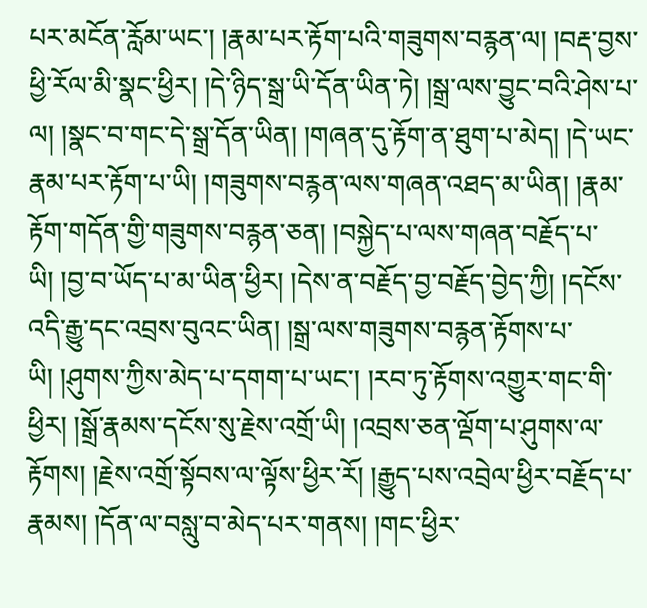པར་མངོན་རློམ་ཡང་། །རྣམ་པར་རྟོག་པའི་གཟུགས་བརྙན་ལ། །བརྡ་བྱས་ཕྱི་རོལ་མི་སྣང་ཕྱིར། །དེ་ཉིད་སྒྲ་ཡི་དོན་ཡིན་ཏེ། །སྒྲ་ལས་བྱུང་བའི་ཤེས་པ་ལ། །སྣང་བ་གང་དེ་སྒྲ་དོན་ཡིན། །གཞན་དུ་རྟོག་ན་ཐུག་པ་མེད། །དེ་ཡང་རྣམ་པར་རྟོག་པ་ཡི། །གཟུགས་བརྙན་ལས་གཞན་འཐད་མ་ཡིན། །རྣམ་རྟོག་གདོན་གྱི་གཟུགས་བརྙན་ཅན། །བསྐྱེད་པ་ལས་གཞན་བརྗོད་པ་ཡི། །བྱ་བ་ཡོད་པ་མ་ཡིན་ཕྱིར། །དེས་ན་བརྗོད་བྱ་བརྗོད་བྱེད་ཀྱི། །དངོས་འདི་རྒྱུ་དང་འབྲས་བུའང་ཡིན། །སྒྲ་ལས་གཟུགས་བརྙན་རྟོགས་པ་ཡི། །ཤུགས་ཀྱིས་མེད་པ་དགག་པ་ཡང་། །རབ་ཏུ་རྟོགས་འགྱུར་གང་གི་ཕྱིར། །སྒྲོ་རྣམས་དངོས་སུ་རྗེས་འགྲོ་ཡི། །འབྲས་ཅན་ལྡོག་པ་ཤུགས་ལ་རྟོགས། །རྗེས་འགྲོ་སྟོབས་ལ་ལྟོས་ཕྱིར་རོ། །རྒྱུད་པས་འབྲེལ་ཕྱིར་བརྗོད་པ་རྣམས། །དོན་ལ་བསླུ་བ་མེད་པར་གནས། །གང་ཕྱིར་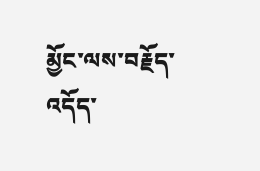མྱོང་ལས་བརྗོད་འདོད་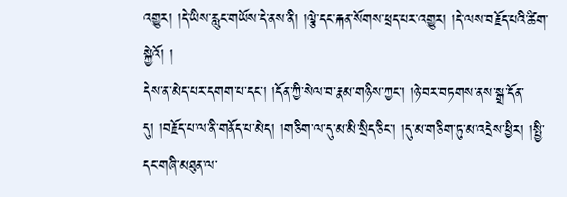འགྱུར། །དེ་ཡིས་རླུང་གཡོས་དེ་ནས་ནི། །ལྕེ་དང་རྐན་སོགས་ཕྲད་པར་འགྱུར། །དེ་ལས་བརྗོད་པའི་ཚིག་སྐྱེའོ། །
དེས་ན་མེད་པར་དགག་པ་དང་། །དོན་ཀྱི་སེལ་བ་རྣམ་གཉིས་ཀྱང་། །ཉེ་བར་བཏགས་ནས་སྒྲ་དོན་དུ། །བརྗོད་པ་ལ་ནི་གནོད་པ་མེད། །གཅིག་ལ་དུ་མ་མི་སྲིད་ཅིང་། །དུ་མ་གཅིག་ཏུ་མ་འདྲེས་ཕྱིར། །སྤྱི་དང་གཞི་མཐུན་ལ་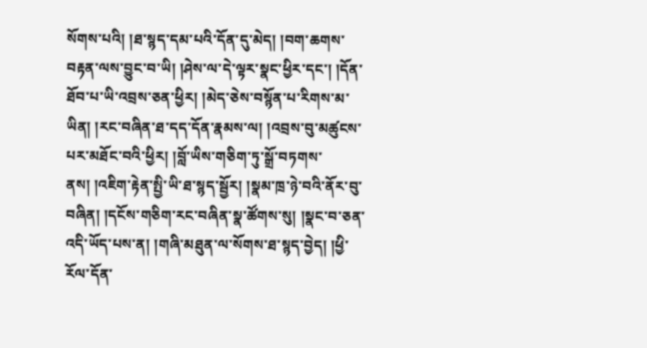སོགས་པའི། །ཐ་སྙད་དམ་པའི་དོན་དུ་མེད། །བག་ཆགས་བརྟན་ལས་བྱུང་བ་ཡི། །ཤེས་ལ་དེ་ལྟར་སྣང་ཕྱིར་དང་། །དོན་ཐོབ་པ་ཡི་འབྲས་ཅན་ཕྱིར། །མེད་ཅེས་བསྙོན་པ་རིགས་མ་ཡིན། །རང་བཞིན་ཐ་དད་དོན་རྣམས་ལ། །འབྲས་བུ་མཚུངས་པར་མཐོང་བའི་ཕྱིར། །བློ་ཡིས་གཅིག་ཏུ་སྒྲོ་བཏགས་ནས། །འཇིག་རྟེན་སྤྱི་ཡི་ཐ་སྙད་སྦྱོར། །སྣམ་ཁྲ་ཉེ་བའི་ནོར་བུ་བཞིན། །དངོས་གཅིག་རང་བཞིན་སྣ་ཚོགས་སུ། །སྣང་བ་ཅན་འདི་ཡོད་པས་ན། །གཞི་མཐུན་ལ་སོགས་ཐ་སྙད་བྱེད། །ཕྱི་རོལ་དོན་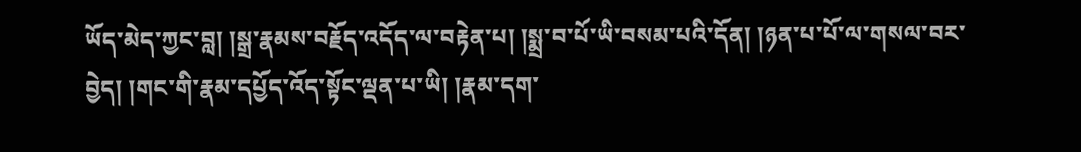ཡོད་མེད་ཀྱང་བླ། །སྒྲ་རྣམས་བརྗོད་འདོད་ལ་བརྟེན་པ། །སྨྲ་བ་པོ་ཡི་བསམ་པའི་དོན། །ཉན་པ་པོ་ལ་གསལ་བར་བྱེད། །གང་གི་རྣམ་དཔྱོད་འོད་སྟོང་ལྡན་པ་ཡི། །རྣམ་དག་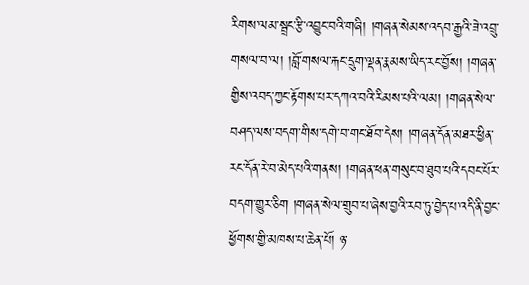རིགས་ལམ་སྦྲང་རྩི་འབྱུང་བའི་གཞི། །གཞན་སེམས་འདབ་རྒྱའི་ཟེ་འབྲུ་གསལ་བ་ལ། །བློ་གསལ་རྐང་དྲུག་ལྡན་རྣམས་ཡིད་རང་བྱོས། །གཞན་གྱིས་འབད་ཀྱང་རྟོགས་པར་དཀའ་བའི་རིམས་པའི་ལམ། །གཞན་སེལ་བཤད་ལས་བདག་གིས་དགེ་བ་གང་ཐོབ་དེས། །གཞན་དོན་མཐར་ཕྱིན་རང་དོན་རེ་བ་མེད་པའི་གནས། །གཞན་ཕན་གསུང་བ་ཐུབ་པའི་དབང་པོར་བདག་གྱུར་ཅིག །གཞན་སེལ་གྲུབ་པ་ཞེས་བྱའི་རབ་ཏུ་བྱེད་པ་འདི་ནི་བྱང་ཕྱོགས་གྱི་མཁས་པ་ཆེན་པོ། ཉ་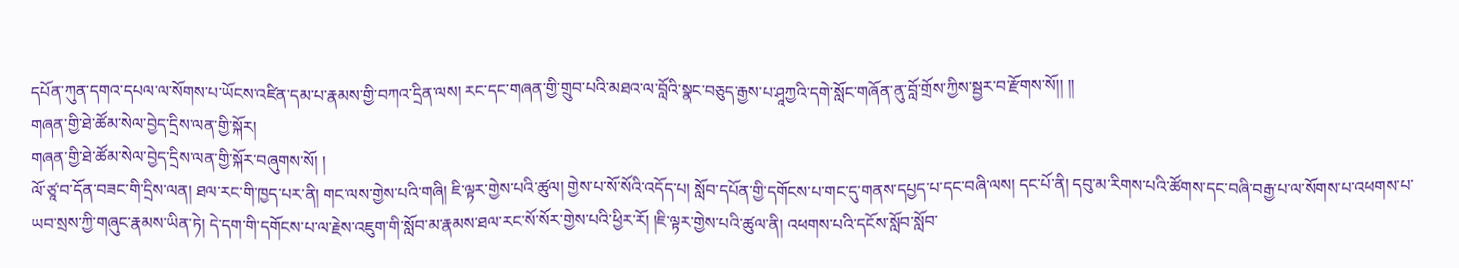དཔོན་ཀུན་དགའ་དཔལ་ལ་སོགས་པ་ཡོངས་འཛིན་དམ་པ་རྣམས་གྱི་བཀའ་དྲིན་ལས། རང་དང་གཞན་གྱི་གྲུབ་པའི་མཐའ་ལ་བློའི་སྣང་བཅུད་རྒྱས་པ་ཤཱཀྱའི་དགེ་སློང་གཞོན་ནུ་བློ་གྲོས་ཀྱིས་སྦྱར་བ་རྫོགས་སོ།། །།
གཞན་གྱི་ཐེ་ཚོམ་སེལ་བྱེད་དྲིས་ལན་གྱི་སྐོར།
གཞན་གྱི་ཐེ་ཚོམ་སེལ་བྱེད་དྲིས་ལན་གྱི་སྐོར་བཞུགས་སོ། །
ལོ་ཙཱ་བ་དོན་བཟང་གི་དྲིས་ལན། ཐལ་རང་གི་ཁྱད་པར་ནི། གང་ལས་གྱེས་པའི་གཞི། ཇི་ལྟར་གྱེས་པའི་ཚུལ། གྱེས་པ་སོ་སོའི་འདོད་པ། སློབ་དཔོན་གྱི་དགོངས་པ་གང་དུ་གནས་དཔྱད་པ་དང་བཞི་ལས། དང་པོ་ནི། དབུ་མ་རིགས་པའི་ཚོགས་དང་བཞི་བརྒྱ་པ་ལ་སོགས་པ་འཕགས་པ་ཡབ་སྲས་ཀྱི་གཞུང་རྣམས་ཡིན་ཏེ། དེ་དག་གི་དགོངས་པ་ལ་རྗེས་འཇུག་གི་སློབ་མ་རྣམས་ཐལ་རང་སོ་སོར་གྱེས་པའི་ཕྱིར་རོ། །ཇི་ལྟར་གྱེས་པའི་ཚུལ་ནི། འཕགས་པའི་དངོས་སློབ་སློབ་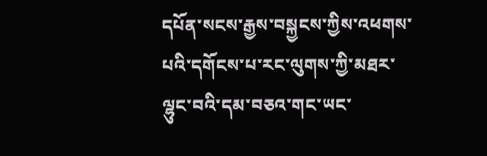དཔོན་སངས་རྒྱས་བསྐྱངས་ཀྱིས་འཕགས་པའི་དགོངས་པ་རང་ལུགས་ཀྱི་མཐར་ལྷུང་བའི་དམ་བཅའ་གང་ཡང་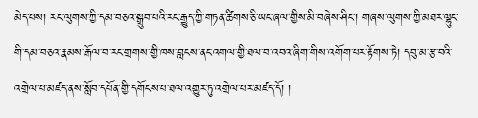མེད་པས། རང་ལུགས་ཀྱི་དམ་བཅའ་སྒྲུབ་པའི་རང་རྒྱུད་ཀྱི་གཏན་ཚིགས་ཅི་ཡང་ཞལ་གྱིས་མི་བཞེས་ཤིང་། གཞས་ལུགས་ཀྱི་མཐར་ལྷུང་གི་དམ་བཅའ་རྣམས་རྒོལ་བ་རང་གྲགས་གྱི་ཁས་བླངས་ནང་འགལ་གྱི་ཐལ་བ་འབའ་ཞིག་གིས་འགོག་པར་རྟོགས་ཏེ། དབུ་མ་རྩ་བའི་འགྲེལ་པ་མཛད་ནས་སློབ་དཔོན་གྱི་དགོངས་པ་ཐལ་འགྱུར་ཏུ་འགྲེལ་པར་མཛད་དོ། །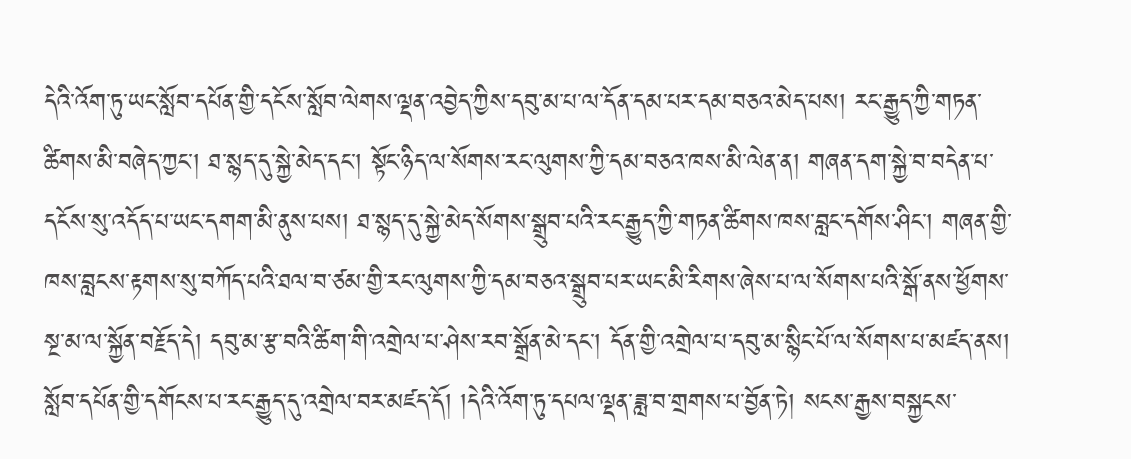དེའི་འོག་ཏུ་ཡང་སློབ་དཔོན་གྱི་དངོས་སློབ་ལེགས་ལྡན་འབྱེད་ཀྱིས་དབུ་མ་པ་ལ་དོན་དམ་པར་དམ་བཅའ་མེད་པས། རང་རྒྱུད་ཀྱི་གཏན་ཚིགས་མི་བཞེད་ཀྱང་། ཐ་སྙད་དུ་སྐྱེ་མེད་དང་། སྟོང་ཉིད་ལ་སོགས་རང་ལུགས་ཀྱི་དམ་བཅའ་ཁས་མི་ལེན་ན། གཞན་དག་སྐྱེ་བ་བདེན་པ་དངོས་སུ་འདོད་པ་ཡང་དགག་མི་ནུས་པས། ཐ་སྙད་དུ་སྐྱེ་མེད་སོགས་སྒྲུབ་པའི་རང་རྒྱུད་ཀྱི་གཏན་ཚིགས་ཁས་བླང་དགོས་ཤིང་། གཞན་གྱི་ཁས་བླངས་རྟགས་སུ་བཀོད་པའི་ཐལ་བ་ཙམ་གྱི་རང་ལུགས་ཀྱི་དམ་བཅའ་སྒྲུབ་པར་ཡང་མི་རིགས་ཞེས་པ་ལ་སོགས་པའི་སྒོ་ནས་ཕྱོགས་སྔ་མ་ལ་སྐྱོན་བརྗོད་དེ། དབུ་མ་རྩ་བའི་ཚིག་གི་འགྲེལ་པ་ཤེས་རབ་སྒྲོན་མེ་དང་། དོན་གྱི་འགྲེལ་པ་དབུ་མ་སྙིང་པོ་ལ་སོགས་པ་མཛད་ནས། སློབ་དཔོན་གྱི་དགོངས་པ་རང་རྒྱུད་དུ་འགྲེལ་བར་མཛད་དོ། །དེའི་འོག་ཏུ་དཔལ་ལྡན་ཟླ་བ་གྲགས་པ་བྱོན་ཏེ། སངས་རྒྱས་བསྐྱངས་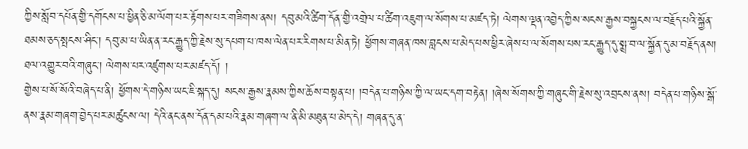ཀྱིས་སློབ་དཔོན་གྱི་དགོངས་པ་ཕྱིན་ཅི་མ་ལོག་པར་རྟོགས་པར་གཟིགས་ནས། དབུ་མའི་ཚིག་དོན་གྱི་འགྲེལ་པ་ཚིག་འཇུག་ལ་སོགས་པ་མཛད་ཏེ། ལེགས་ལྡན་འབྱེད་ཀྱིས་སངས་རྒྱས་བསྐྱངས་ལ་བརྗོད་པའི་སྐྱོན་ཐམས་ཅད་སྤངས་ཤིང་། དབུ་མ་པ་ཡིན་ན་རང་རྒྱུད་ཀྱི་རྗེས་སུ་དཔག་པ་ཁས་ལེན་པར་རིགས་པ་མིན་ཏེ། ཕྱོགས་གཞན་ཁས་བླངས་པ་མེད་པས་ཕྱིར་ཞེས་པ་ལ་སོགས་པས་རང་རྒྱུད་དུ་སྨྲ་བ་ལ་སྐྱོན་དུ་མ་བརྗོད་ནས། ཐལ་འགྱུར་བའི་གཞུང་། ལེགས་པར་འཛུགས་པར་མཛད་དོ། །
གྱེས་པ་སོ་སོའི་བཞེད་པ་ནི། ཕྱོགས་དེ་གཉིས་ཡང་ཇི་སྐད་དུ། སངས་རྒྱས་རྣམས་ཀྱིས་ཆོས་བསྟན་པ། །བདེན་པ་གཉིས་ཀྱི་ལ་ཡང་དག་བརྟེན། །ཞེས་སོགས་ཀྱི་གཞུང་གི་རྗེས་སུ་འབྲངས་ནས། བདེན་པ་གཉིས་སྒོ་ནས་རྣམ་གཞག་བྱེད་པར་མཚུངས་ལ། དེའི་ནང་ནས་དོན་དམ་པའི་རྣམ་གཞག་ལ་ནི་མི་མཐུན་པ་མེད་དེ། གཞན་དུ་ན་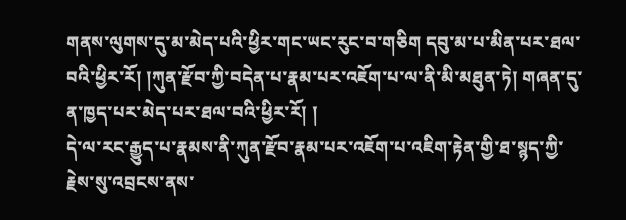གནས་ལུགས་དུ་མ་མེད་པའི་ཕྱིར་གང་ཡང་རུང་བ་གཅིག དབུ་མ་པ་མིན་པར་ཐལ་བའི་ཕྱིར་རོ། །ཀུན་རྫོབ་ཀྱི་བདེན་པ་རྣམ་པར་འཇོག་པ་ལ་ནི་མི་མཐུན་ཏེ། གཞན་དུ་ན་ཁྱད་པར་མེད་པར་ཐལ་བའི་ཕྱིར་རོ། །
དེ་ལ་རང་རྒྱུད་པ་རྣམས་ནི་ཀུན་རྫོབ་རྣམ་པར་འཇོག་པ་འཇིག་རྟེན་གྱི་ཐ་སྙད་ཀྱི་རྗེས་སུ་འབྲངས་ནས་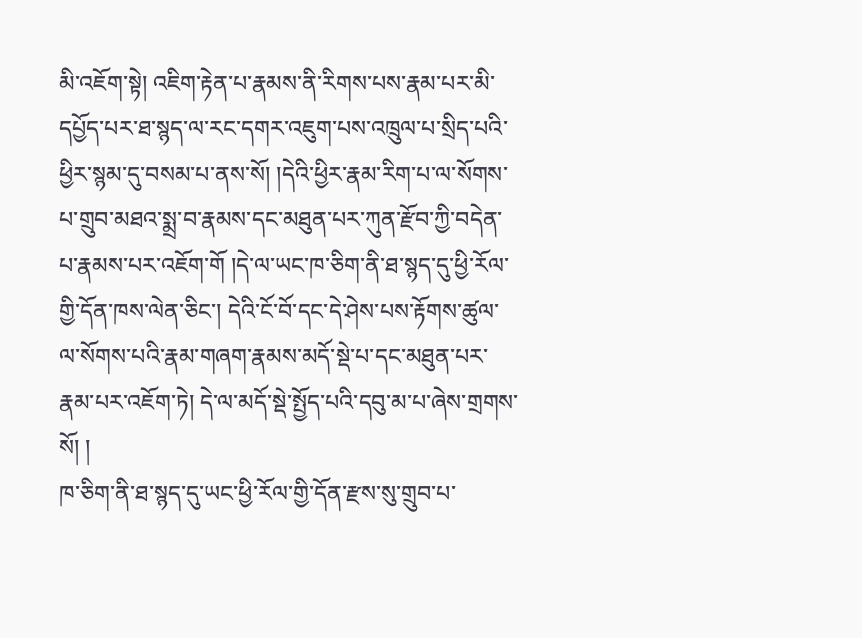མི་འཇོག་སྟེ། འཇིག་རྟེན་པ་རྣམས་ནི་རིགས་པས་རྣམ་པར་མི་དཔྱོད་པར་ཐ་སྙད་ལ་རང་དགར་འཇུག་པས་འཁྲུལ་པ་སྲིད་པའི་ཕྱིར་སྙམ་དུ་བསམ་པ་ནས་སོ། །དེའི་ཕྱིར་རྣམ་རིག་པ་ལ་སོགས་པ་གྲུབ་མཐའ་སྨྲ་བ་རྣམས་དང་མཐུན་པར་ཀུན་རྫོབ་ཀྱི་བདེན་པ་རྣམས་པར་འཇོག་གོ །དེ་ལ་ཡང་ཁ་ཅིག་ནི་ཐ་སྙད་དུ་ཕྱི་རོལ་གྱི་དོན་ཁས་ལེན་ཅིང་། དེའི་ངོ་བོ་དང་དེ་ཤེས་པས་རྟོགས་ཚུལ་ལ་སོགས་པའི་རྣམ་གཞག་རྣམས་མདོ་སྡེ་པ་དང་མཐུན་པར་རྣམ་པར་འཇོག་ཏེ། དེ་ལ་མདོ་སྡེ་སྤྱོད་པའི་དབུ་མ་པ་ཞེས་གྲགས་སོ། །
ཁ་ཅིག་ནི་ཐ་སྙད་དུ་ཡང་ཕྱི་རོལ་གྱི་དོན་རྫས་སུ་གྲུབ་པ་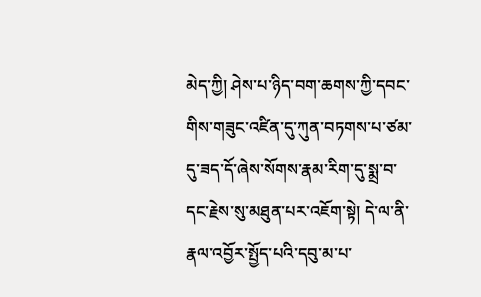མེད་ཀྱི། ཤེས་པ་ཉིད་བག་ཆགས་ཀྱི་དབང་གིས་གཟུང་འཛིན་དུ་ཀུན་བཏགས་པ་ཙམ་དུ་ཟད་དོ་ཞེས་སོགས་རྣམ་རིག་དུ་སྨྲ་བ་དང་རྗེས་སུ་མཐུན་པར་འཇོག་སྟེ། དེ་ལ་ནི་རྣལ་འབྱོར་སྤྱོད་པའི་དབུ་མ་པ་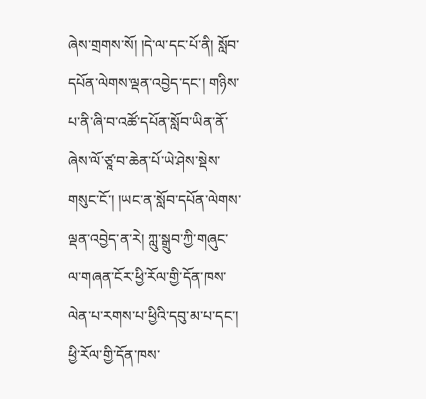ཞེས་གྲགས་སོ། །དེ་ལ་དང་པོ་ནི། སློབ་དཔོན་ལེགས་ལྡན་འབྱེད་དང་། གཉིས་པ་ནི་ཞི་བ་འཚོ་དཔོན་སློབ་ཡིན་ནོ་ཞེས་ལོ་ཙཱ་བ་ཆེན་པོ་ཡེ་ཤེས་སྡེས་གསུང་ངོ་། །ཡང་ན་སློབ་དཔོན་ལེགས་ལྡན་འབྱེད་ན་རེ། ཀླུ་སྒྲུབ་ཀྱི་གཞུང་ལ་གཞན་ངོར་ཕྱི་རོལ་གྱི་དོན་ཁས་ལེན་པ་རགས་པ་ཕྱིའི་དབུ་མ་པ་དང་། ཕྱི་རོལ་གྱི་དོན་ཁས་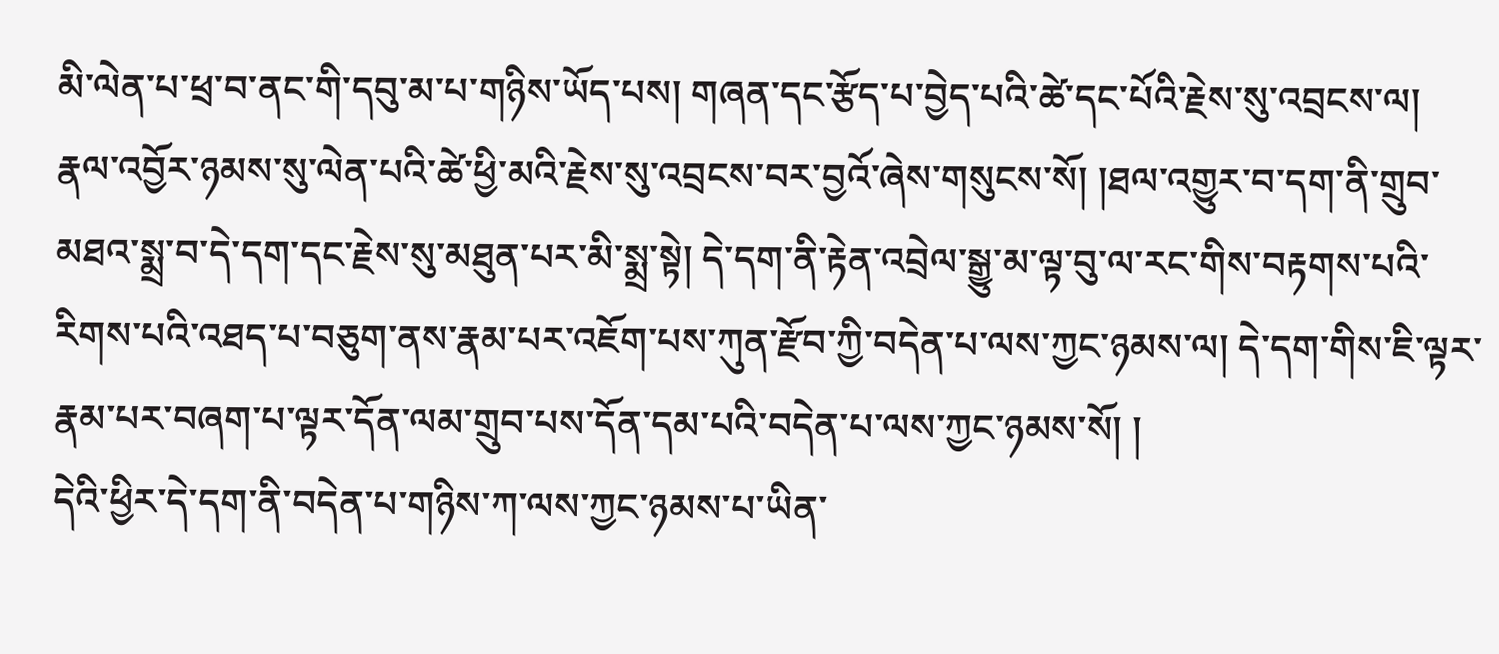མི་ལེན་པ་ཕྲ་བ་ནང་གི་དབུ་མ་པ་གཉིས་ཡོད་པས། གཞན་དང་རྩོད་པ་བྱེད་པའི་ཚེ་དང་པོའི་རྗེས་སུ་འབྲངས་ལ། རྣལ་འབྱོར་ཉམས་སུ་ལེན་པའི་ཚེ་ཕྱི་མའི་རྗེས་སུ་འབྲངས་བར་བྱའོ་ཞེས་གསུངས་སོ། །ཐལ་འགྱུར་བ་དག་ནི་གྲུབ་མཐའ་སྨྲ་བ་དེ་དག་དང་རྗེས་སུ་མཐུན་པར་མི་སྨྲ་སྟེ། དེ་དག་ནི་རྟེན་འབྲེལ་སྒྱུ་མ་ལྟ་བུ་ལ་རང་གིས་བརྟགས་པའི་རིགས་པའི་འཐད་པ་བཅུག་ནས་རྣམ་པར་འཇོག་པས་ཀུན་རྫོབ་ཀྱི་བདེན་པ་ལས་ཀྱང་ཉམས་ལ། དེ་དག་གིས་ཇི་ལྟར་རྣམ་པར་བཞག་པ་ལྟར་དོན་ལམ་གྲུབ་པས་དོན་དམ་པའི་བདེན་པ་ལས་ཀྱང་ཉམས་སོ། །
དེའི་ཕྱིར་དེ་དག་ནི་བདེན་པ་གཉིས་ཀ་ལས་ཀྱང་ཉམས་པ་ཡིན་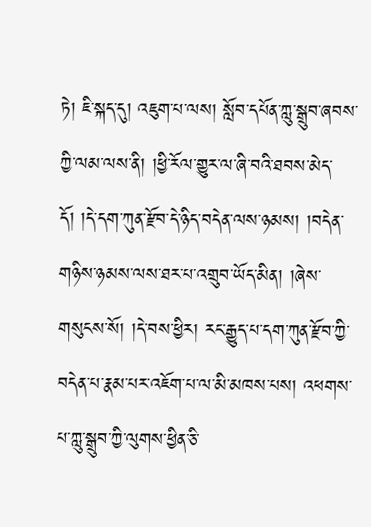ཏེ། ཇི་སྐད་དུ། འཇུག་པ་ལས། སློབ་དཔོན་ཀླུ་སྒྲུབ་ཞབས་ཀྱི་ལམ་ལས་ནི། །ཕྱི་རོལ་གྱུར་ལ་ཞི་བའི་ཐབས་མེད་དོ། །དེ་དག་ཀུན་རྫོབ་དེ་ཉིད་བདེན་ལས་ཉམས། །བདེན་གཉིས་ཉམས་ལས་ཐར་པ་འགྲུབ་ཡོད་མིན། །ཞེས་གསུངས་སོ། །དེ་བས་ཕྱིར། རང་རྒྱུད་པ་དག་ཀུན་རྫོབ་ཀྱི་བདེན་པ་རྣམ་པར་འཇོག་པ་ལ་མི་མཁས་པས། འཕགས་པ་ཀླུ་སྒྲུབ་ཀྱི་ལུགས་ཕྱིན་ཅི་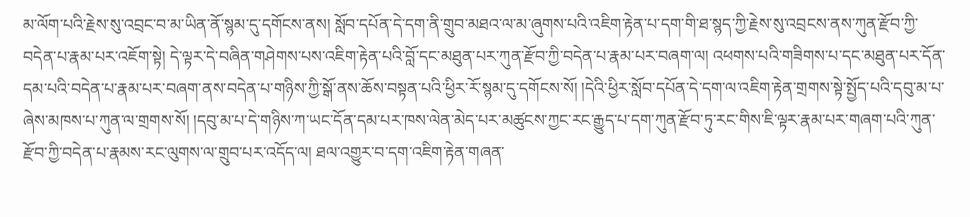མ་ལོག་པའི་རྗེས་སུ་འབྲང་བ་མ་ཡིན་ནོ་སྙམ་དུ་དགོངས་ནས། སློབ་དཔོན་དེ་དག་ནི་གྲུབ་མཐའ་ལ་མ་ཞུགས་པའི་འཇིག་རྟེན་པ་དག་གི་ཐ་སྙད་ཀྱི་རྗེས་སུ་འབྲངས་ནས་ཀུན་རྫོབ་ཀྱི་བདེན་པ་རྣམ་པར་འཇོག་སྟེ། དེ་ལྟར་དེ་བཞིན་གཤེགས་པས་འཇིག་རྟེན་པའི་བློ་དང་མཐུན་པར་ཀུན་རྫོབ་ཀྱི་བདེན་པ་རྣམ་པར་བཞག་ལ། འཕགས་པའི་གཟིགས་པ་དང་མཐུན་པར་དོན་དམ་པའི་བདེན་པ་རྣམ་པར་བཞག་ནས་བདེན་པ་གཉིས་ཀྱི་སྒོ་ནས་ཆོས་བསྟན་པའི་ཕྱིར་རོ་སྙམ་དུ་དགོངས་སོ། །དེའི་ཕྱིར་སློབ་དཔོན་དེ་དག་ལ་འཇིག་རྟེན་གྲགས་སྟེ་སྤྱོད་པའི་དབུ་མ་པ་ཞེས་མཁས་པ་ཀུན་ལ་གྲགས་སོ། །དབུ་མ་པ་དེ་གཉིས་ཀ་ཡང་དོན་དམ་པར་ཁས་ལེན་མེད་པར་མཚུངས་ཀྱང་རང་རྒྱུད་པ་དག་ཀུན་རྫོབ་ཏུ་རང་གིས་ཇི་ལྟར་རྣམ་པར་གཞག་པའི་ཀུན་རྫོབ་ཀྱི་བདེན་པ་རྣམས་རང་ལུགས་ལ་གྲུབ་པར་འདོད་ལ། ཐལ་འགྱུར་བ་དག་འཇིག་རྟེན་གཞན་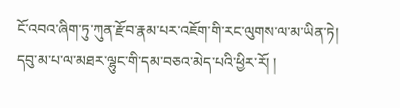ངོ་འབའ་ཞིག་ཏུ་ཀུན་རྫོབ་རྣམ་པར་འཇོག་གི་རང་ལུགས་ལ་མ་ཡིན་ཏེ། དབུ་མ་པ་ལ་མཐར་ལྷུང་གི་དམ་བཅའ་མེད་པའི་ཕྱིར་རོ། །